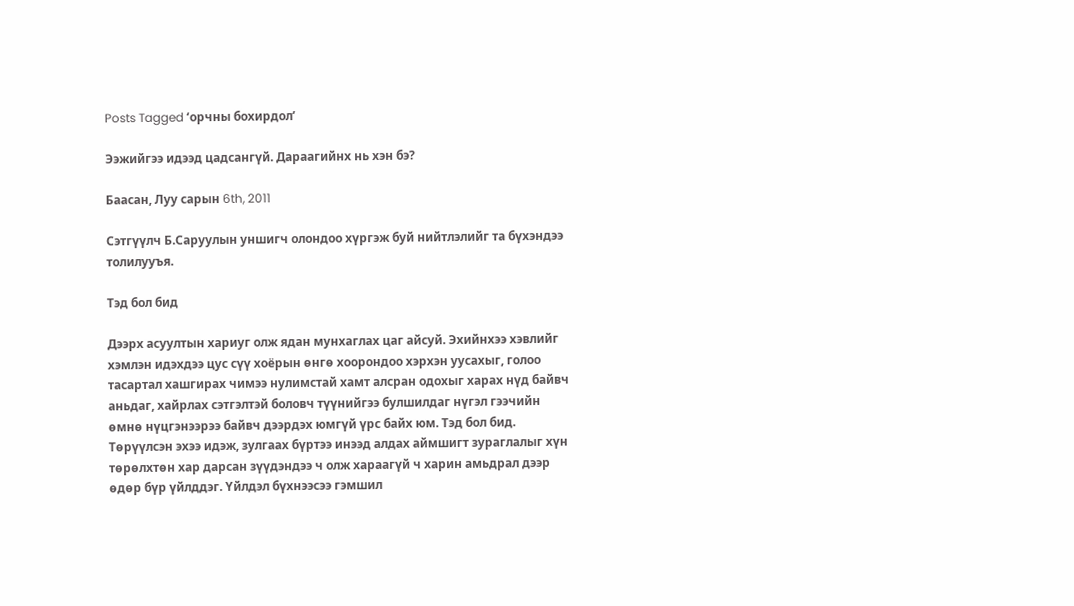Posts Tagged ‘орчны бохирдол’

Ээжийгээ идээд цадсангүй. Дараагийнх нь хэн бэ?

Баасан, Луу сарын 6th, 2011

Сэтгүүлч Б.Саруулын уншигч олондоо хүргэж буй нийтлэлийг та бүхэндээ толилууъя.

Тэд бол бид

Дээрх асуултын хариуг олж ядан мунхаглах цаг айсуй. Эхийнхээ хэвлийг хэмлэн идэхдээ цус сүү хоёрын өнгө хоорондоо хэрхэн уусахыг, голоо тасартал хашгирах чимээ нулимстай хамт алсран одохыг харах нүд байвч аньдаг, хайрлах сэтгэлтэй боловч түүнийгээ булшилдаг нүгэл гээчийн өмнө нүцгэнээрээ байвч дээрдэх юмгүй үрс байх юм. Тэд бол бид. Төрүүлсэн эхээ идэж, зулгаах бүртээ инээд алдах аймшигт зураглалыг хүн төрөлхтөн хар дарсан зүүдэндээ ч олж хараагүй ч харин амьдрал дээр өдөр бүр үйлддэг. Үйлдэл бүхнээсээ гэмшил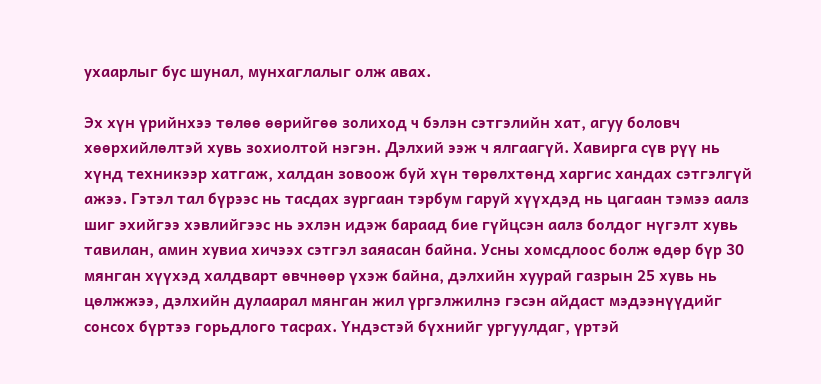ухаарлыг бус шунал, мунхаглалыг олж авах.

Эх хүн үрийнхээ төлөө өөрийгөө золиход ч бэлэн сэтгэлийн хат, агуу боловч хөөрхийлөлтэй хувь зохиолтой нэгэн. Дэлхий ээж ч ялгаагүй. Хавирга сүв рүү нь хүнд техникээр хатгаж, халдан зовоож буй хүн төрөлхтөнд харгис хандах сэтгэлгүй ажээ. Гэтэл тал бүрээс нь тасдах зургаан тэрбум гаруй хүүхдэд нь цагаан тэмээ аалз шиг эхийгээ хэвлийгээс нь эхлэн идэж бараад бие гүйцсэн аалз болдог нүгэлт хувь тавилан, амин хувиа хичээх сэтгэл заяасан байна. Усны хомсдлоос болж өдөр бүр 30 мянган хүүхэд халдварт өвчнөөр үхэж байна, дэлхийн хуурай газрын 25 хувь нь цөлжжээ, дэлхийн дулаарал мянган жил үргэлжилнэ гэсэн айдаст мэдээнүүдийг сонсох бүртээ горьдлого тасрах. Үндэстэй бүхнийг ургуулдаг, үртэй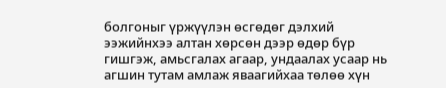болгоныг үржүүлэн өсгөдөг дэлхий ээжийнхээ алтан хөрсөн дээр өдөр бүр гишгэж, амьсгалах агаар, ундаалах усаар нь агшин тутам амлаж яваагийхаа төлөө хүн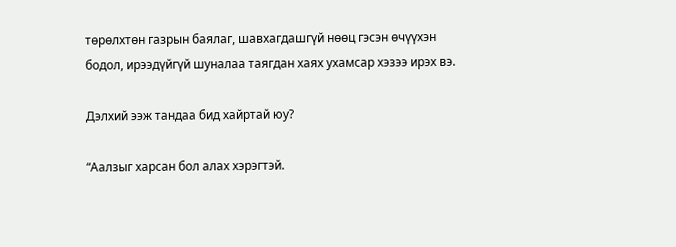төрөлхтөн газрын баялаг, шавхагдашгүй нөөц гэсэн өчүүхэн бодол, ирээдүйгүй шуналаа таягдан хаях ухамсар хэзээ ирэх вэ.

Дэлхий ээж тандаа бид хайртай юу?

“Аалзыг харсан бол алах хэрэгтэй.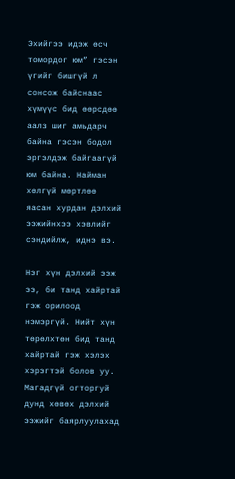Эхийгээ идэж өсч томордог юм” гэсэн үгийг бишгүй л сонсож байснаас хүмүүс бид өөрсдөө аалз шиг амьдарч байна гэсэн бодол эргэлдэж байгаагүй юм байна. Найман хөлгүй мөртлөө яасан хурдан дэлхий ээжийнхээ хэвлийг сэндийлж, иднэ вэ.

Нэг хүн дэлхий ээж ээ, би танд хайртай гэж орилоод нэмэргүй. Нийт хүн төрөлхтөн бид танд хайртай гэж хэлэх хэрэгтэй болов уу. Магадгүй огторгуй дунд хөвөх дэлхий ээжийг баярлуулахад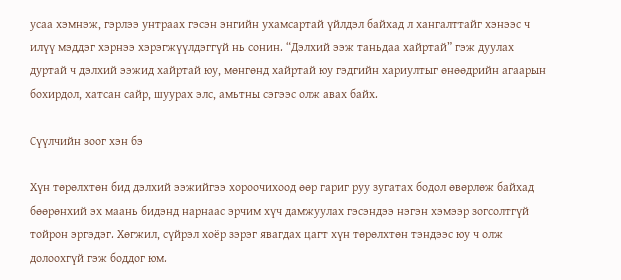усаа хэмнэж, гэрлээ унтраах гэсэн энгийн ухамсартай үйлдэл байхад л хангалттайг хэнээс ч илүү мэддэг хэрнээ хэрэгжүүлдэггүй нь сонин. “Дэлхий ээж таньдаа хайртай” гэж дуулах дуртай ч дэлхий ээжид хайртай юу, мөнгөнд хайртай юу гэдгийн хариултыг өнөөдрийн агаарын бохирдол, хатсан сайр, шуурах элс, амьтны сэгээс олж авах байх.

Сүүлчийн зоог хэн бэ

Хүн төрөлхтөн бид дэлхий ээжийгээ хороочихоод өөр гариг руу зугатах бодол өвөрлөж байхад бөөрөнхий эх маань бидэнд нарнаас эрчим хүч дамжуулах гэсэндээ нэгэн хэмээр зогсолтгүй тойрон эргэдэг. Хөгжил, сүйрэл хоёр зэрэг явагдах цагт хүн төрөлхтөн тэндээс юу ч олж долоохгүй гэж боддог юм.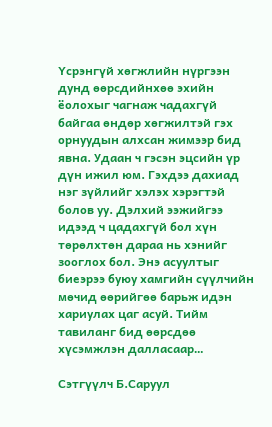Үсрэнгүй хөгжлийн нүргээн дунд өөрсдийнхөө эхийн ёолохыг чагнаж чадахгүй байгаа өндөр хөгжилтэй гэх орнуудын алхсан жимээр бид явна. Удаан ч гэсэн эцсийн үр дүн ижил юм. Гэхдээ дахиад нэг зүйлийг хэлэх хэрэгтэй болов уу. Дэлхий ээжийгээ идээд ч цадахгүй бол хүн төрөлхтөн дараа нь хэнийг зооглох бол. Энэ асуултыг биеэрээ буюу хамгийн сүүлчийн мөчид өөрийгөө барьж идэн хариулах цаг асуй. Тийм тавиланг бид өөрсдөө хүсэмжлэн далласаар…

Сэтгүүлч Б.Саруул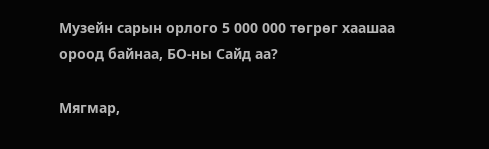Музейн сарын орлого 5 000 000 төгрөг хаашаа ороод байнаа, БО-ны Сайд аа?

Мягмар,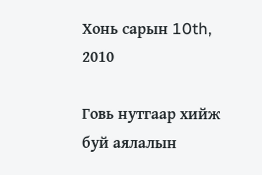Хонь сарын 10th, 2010

Говь нутгаар хийж буй аялалын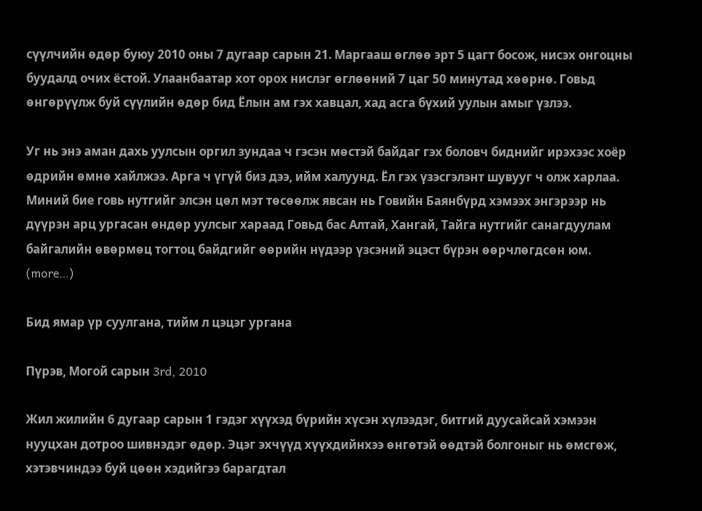сүүлчийн өдөр буюу 2010 оны 7 дугаар сарын 21. Маргааш өглөө эрт 5 цагт босож, нисэх онгоцны буудалд очих ёстой. Улаанбаатар хот орох нислэг өглөөний 7 цаг 50 минутад хөөрнө. Говьд өнгөрүүлж буй сүүлийн өдөр бид Ёлын ам гэх хавцал, хад асга бүхий уулын амыг үзлээ.

Уг нь энэ аман дахь уулсын оргил зундаа ч гэсэн мөстэй байдаг гэх боловч биднийг ирэхээс хоёр өдрийн өмнө хайлжээ. Арга ч үгүй биз дээ, ийм халуунд. Ёл гэх үзэсгэлэнт шувууг ч олж харлаа. Миний бие говь нутгийг элсэн цөл мэт төсөөлж явсан нь Говийн Баянбүрд хэмээх энгэрээр нь дүүрэн арц ургасан өндөр уулсыг хараад Говьд бас Алтай, Хангай, Тайга нутгийг санагдуулам байгалийн өвөрмөц тогтоц байдгийг өөрийн нүдээр үзсэний эцэст бүрэн өөрчлөгдсөн юм. (more…)

Бид ямар үр суулгана, тийм л цэцэг ургана

Пүрэв, Могой сарын 3rd, 2010

Жил жилийн 6 дугаар сарын 1 гэдэг хүүхэд бүрийн хүсэн хүлээдэг, битгий дуусайсай хэмээн нууцхан дотроо шивнэдэг өдөр. Эцэг эхчүүд хүүхдийнхээ өнгөтэй өөдтэй болгоныг нь өмсгөж, хэтэвчиндээ буй цөөн хэдийгээ барагдтал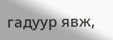гадуур явж,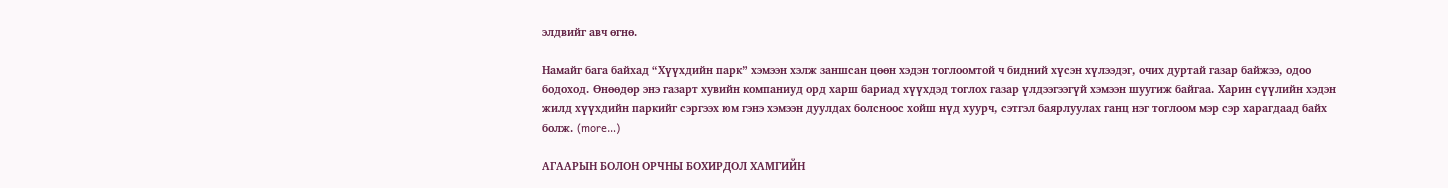элдвийг авч өгнө.

Намайг бага байхад “Хүүхдийн парк” хэмээн хэлж заншсан цөөн хэдэн тоглоомтой ч бидний хүсэн хүлээдэг, очих дуртай газар байжээ, одоо бодоход. Өнөөдөр энэ газарт хувийн компаниуд орд харш бариад хүүхдэд тоглох газар үлдээгээгүй хэмээн шуугиж байгаа. Харин сүүлийн хэдэн жилд хүүхдийн паркийг сэргээх юм гэнэ хэмээн дуулдах болсноос хойш нүд хуурч, сэтгэл баярлуулах ганц нэг тоглоом мэр сэр харагдаад байх болж. (more…)

АГААРЫН БОЛОН ОРЧНЫ БОХИРДОЛ ХАМГИЙН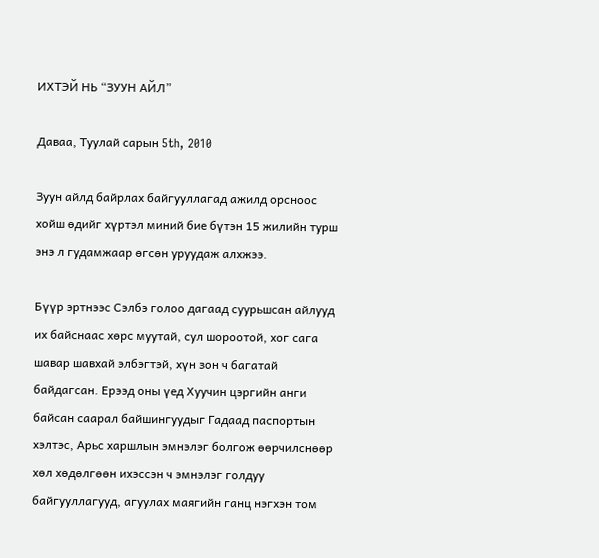ИХТЭЙ НЬ “ЗУУН АЙЛ”

Даваа, Туулай сарын 5th, 2010

Зуун айлд байрлах байгууллагад ажилд орсноос хойш өдийг хүртэл миний бие бүтэн 15 жилийн турш энэ л гудамжаар өгсөн уруудаж алхжээ.

Бүүр эртнээс Сэлбэ голоо дагаад суурьшсан айлууд их байснаас хөрс муутай, сул шороотой, хог сага шавар шавхай элбэгтэй, хүн зон ч багатай байдагсан. Ерээд оны үед Хуучин цэргийн анги байсан саарал байшингуудыг Гадаад паспортын хэлтэс, Арьс харшлын эмнэлэг болгож өөрчилснөөр хөл хөдөлгөөн ихэссэн ч эмнэлэг голдуу байгууллагууд, агуулах маягийн ганц нэгхэн том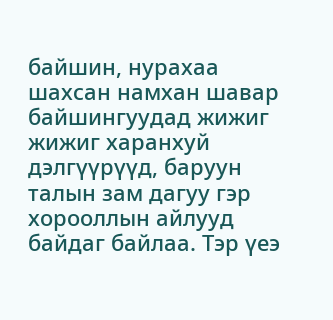байшин, нурахаа шахсан намхан шавар байшингуудад жижиг жижиг харанхуй дэлгүүрүүд, баруун талын зам дагуу гэр хорооллын айлууд байдаг байлаа. Тэр үеэ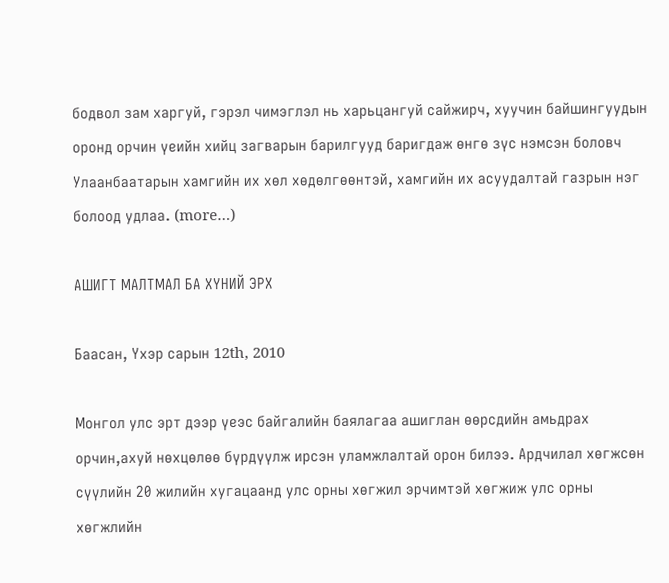бодвол зам харгуй, гэрэл чимэглэл нь харьцангуй сайжирч, хуучин байшингуудын оронд орчин үеийн хийц загварын барилгууд баригдаж өнгө зүс нэмсэн боловч Улаанбаатарын хамгийн их хөл хөдөлгөөнтэй, хамгийн их асуудалтай газрын нэг болоод удлаа. (more…)

АШИГТ МАЛТМАЛ БА ХҮНИЙ ЭРХ

Баасан, Үхэр сарын 12th, 2010

Монгол улс эрт дээр үеэс байгалийн баялагаа ашиглан өөрсдийн амьдрах орчин,ахуй нөхцөлөө бүрдүүлж ирсэн уламжлалтай орон билээ. Ардчилал хөгжсөн сүүлийн 20 жилийн хугацаанд улс орны хөгжил эрчимтэй хөгжиж улс орны хөгжлийн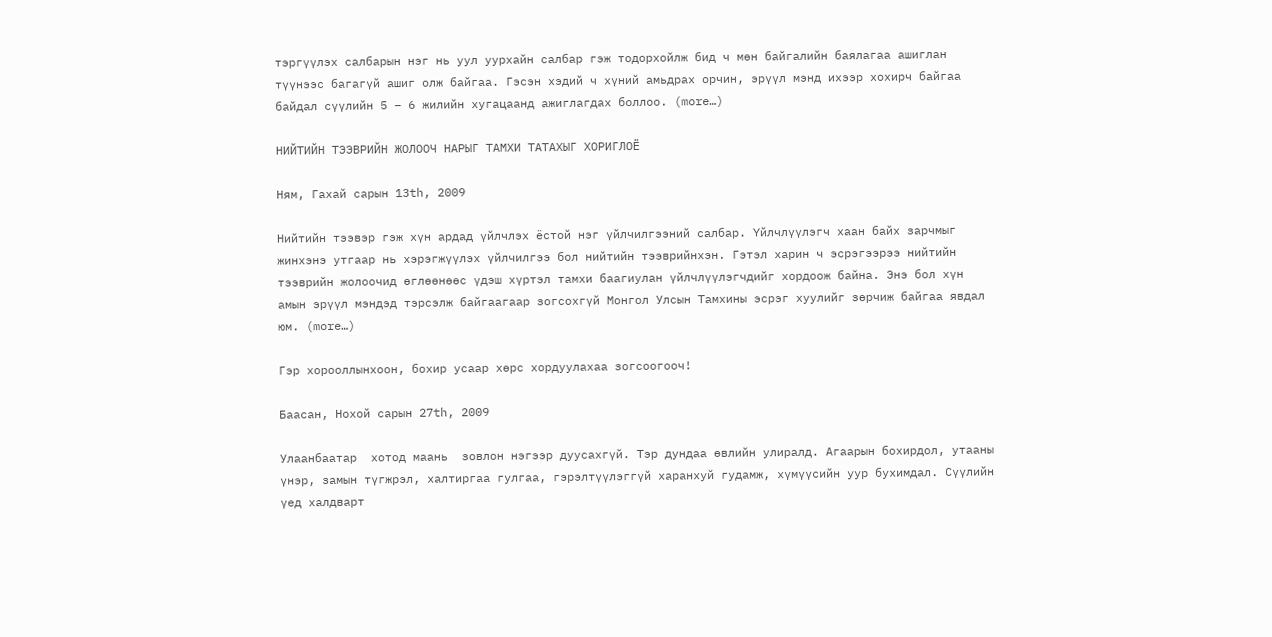тэргүүлэх салбарын нэг нь уул уурхайн салбар гэж тодорхойлж бид ч мөн байгалийн баялагаа ашиглан түүнээс багагүй ашиг олж байгаа. Гэсэн хэдий ч хүний амьдрах орчин, эрүүл мэнд ихээр хохирч байгаа байдал сүүлийн 5 – 6 жилийн хугацаанд ажиглагдах боллоо. (more…)

НИЙТИЙН ТЭЭВРИЙН ЖОЛООЧ НАРЫГ ТАМХИ ТАТАХЫГ ХОРИГЛОЁ

Ням, Гахай сарын 13th, 2009

Нийтийн тээвэр гэж хүн ардад үйлчлэх ёстой нэг үйлчилгээний салбар. Үйлчлүүлэгч хаан байх зарчмыг жинхэнэ утгаар нь хэрэгжүүлэх үйлчилгээ бол нийтийн тээврийнхэн. Гэтэл харин ч эсрэгээрээ нийтийн тээврийн жолоочид өглөөнөөс үдэш хүртэл тамхи баагиулан үйлчлүүлэгчдийг хордоож байна. Энэ бол хүн амын эрүүл мэндэд тэрсэлж байгаагаар зогсохгүй Монгол Улсын Тамхины эсрэг хуулийг зөрчиж байгаа явдал юм. (more…)

Гэр хорооллынхоон, бохир усаар хөрс хордуулахаа зогсоогооч!

Баасан, Нохой сарын 27th, 2009

Улаанбаатар  хотод маань  зовлон нэгээр дуусахгүй. Тэр дундаа өвлийн улиралд. Агаарын бохирдол, утааны үнэр, замын түгжрэл, халтиргаа гулгаа, гэрэлтүүлэггүй харанхуй гудамж, хүмүүсийн уур бухимдал. Сүүлийн үед халдварт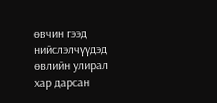өвчин гээд нийслэлчүүдэд өвлийн улирал хар дарсан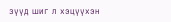зүүд шиг л хэцүүхэн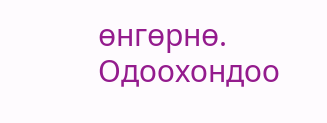өнгөрнө. Одоохондоо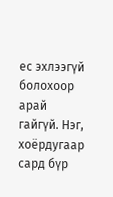ес эхлээгүй болохоор арай гайгүй. Нэг, хоёрдугаар сард бүр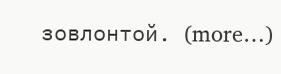зовлонтой. (more…)